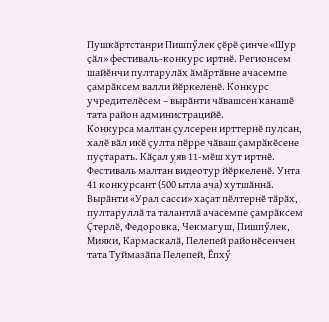Пушкӑртстанри Пишпӳлек ҫӗрӗ ҫинче «Шур ҫӑл» фестиваль-конкурс иртнӗ. Регионсем шайӗнчи пултарулӑх ӑмӑртӑвне ачасемпе ҫамрӑксем валли йӗркеленӗ. Конкурс учредителӗсем – вырӑнти чӑвашсен канашӗ тата район администрацийӗ.
Конкурса малтан ҫулсерен ирттернӗ пулсан, халӗ вӑл икӗ ҫулта пӗрре чӑваш ҫамрӑкӗсене пуҫтарать. Кӑҫал уяв 11-мӗш хут иртнӗ.
Фестиваль малтан видеотур йӗркеленӗ. Унта 41 конкурсант (500 ытла ача) хутшӑннӑ. Вырӑнти «Урал сасси» хаҫат пӗлтернӗ тӑрӑх, пултаруллӑ та талантлӑ ачасемпе ҫамрӑксем Ҫтерлӗ, Федоровка, Чекмагуш, Пишпӳлек, Мияки, Кармаскалӑ, Пелепей районӗсенчен тата Туймазӑпа Пелепей, Ӗпхӳ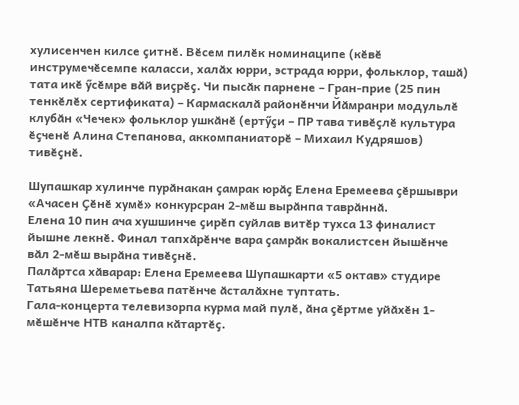хулисенчен килсе ҫитнӗ. Вӗсем пилӗк номинаципе (кӗвӗ инструмечӗсемпе каласси, халӑх юрри, эстрада юрри, фольклор, ташӑ) тата икӗ ӳсӗмре вӑй виҫрӗҫ. Чи пысӑк парнене – Гран-прие (25 пин тенкӗлӗх сертификата) – Кармаскалӑ районӗнчи Йӑмранри модульлӗ клубӑн «Чечек» фольклор ушкӑнӗ (ертӳҫи – ПР тава тивӗҫлӗ культура ӗҫченӗ Алина Степанова, аккомпаниаторӗ – Михаил Кудряшов) тивӗҫнӗ.

Шупашкар хулинче пурӑнакан ҫамрак юрӑҫ Елена Еремеева ҫӗршыври «Ачасен Ҫӗнӗ хумӗ» конкурсран 2-мӗш вырӑнпа таврӑннӑ.
Елена 10 пин ача хушшинче ҫирӗп суйлав витӗр тухса 13 финалист йышне лекнӗ. Финал тапхӑрӗнче вара ҫамрӑк вокалистсен йышӗнче вӑл 2-мӗш вырӑна тивӗҫнӗ.
Палӑртса хӑварар: Елена Еремеева Шупашкарти «5 октав» студире Татьяна Шереметьева патӗнче ӑсталӑхне туптать.
Гала-концерта телевизорпа курма май пулӗ, ӑна ҫӗртме уйӑхӗн 1-мӗшӗнче НТВ каналпа кӑтартӗҫ.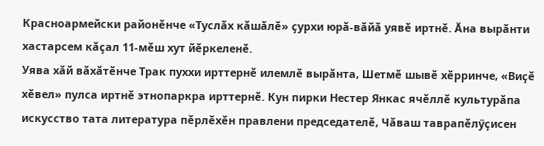Красноармейски районӗнче «Туслӑх кӑшӑлӗ» ҫурхи юрӑ-вӑйӑ уявӗ иртнӗ. Ӑна вырӑнти хастарсем кӑҫал 11-мӗш хут йӗркеленӗ.
Уява хӑй вӑхӑтӗнче Трак пуххи ирттернӗ илемлӗ вырӑнта, Шетмӗ шывӗ хӗрринче, «Виҫӗ хӗвел» пулса иртнӗ этнопаркра ирттернӗ. Кун пирки Нестер Янкас ячӗллӗ культурӑпа искусство тата литература пӗрлӗхӗн правлени председателӗ, Чӑваш таврапӗлӳҫисен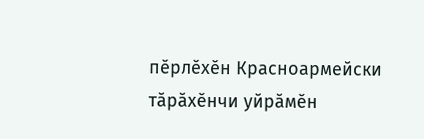пӗрлӗхӗн Красноармейски тӑрӑхӗнчи уйрӑмӗн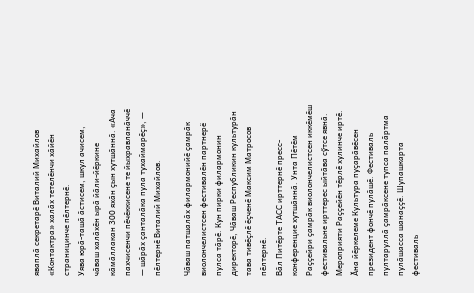яваплӑ секретарӗ Виталий Михайлов «Контактра» халӑх тетелӗнчи хӑйӗн страницинче пӗлтернӗ.
Уява юрӑ-ташӑ ӑстисем, шкул ачисем, чӑваш халӑхӗн ырӑ йӑли-йӗркине кӑмӑллакан 300 яхӑн ҫын хутшӑннӑ. «Ача пахчисенчи пӗчӗккисене те йыхравланӑччӗ — шӑрӑх ҫанталӑка пула тухаймарӗҫ», — пӗлтернӗ Виталий Михайлов.

Чӑваш патшалӑх филармонийӗ ҫамрӑк виолончелистсен фестивалӗн партнерё пулса тӑрӗ. Кун пирки филармонин директорӗ, Чӑваш Республикин культурӑн тава тивӗҫлӗ ӗҫченӗ Максим Матросов пӗлтернӗ.
Вӑл Питӗрте ТАСС ирттернӗ пресс-конференцие хутшӑннӑ. Унта Пӗтӗм Раҫҫейри ҫамрӑк виолончелистсен иккӗмӗш фестивальне ирттерес ыйтӑва сӳтсе явнӑ. Мероприяти Раҫҫейӗн тӗрлӗ хулинче иртӗ. Ӑна йӗркелеме Культура пуҫарӑвӗсен президент фончӗ пулӑшӗ. Фестиваль пултаруллӑ ҫамрӑксене тупса палӑртма пулӑшасса шанаҫҫӗ. Шупашкарта фестиваль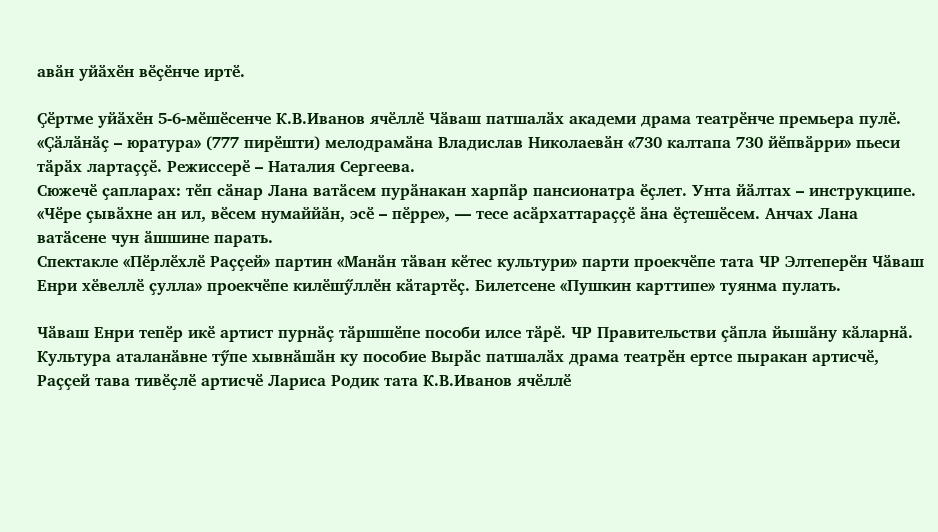авӑн уйӑхӗн вӗҫӗнче иртӗ.

Ҫӗртме уйӑхӗн 5-6-мӗшӗсенче К.В.Иванов ячӗллӗ Чӑваш патшалӑх академи драма театрӗнче премьера пулӗ. «Ҫӑлӑнӑҫ – юратура» (777 пирӗшти) мелодрамӑна Владислав Николаевӑн «730 калтапа 730 йӗпвӑрри» пьеси тӑрӑх лартаҫҫӗ. Режиссерӗ – Наталия Сергеева.
Сюжечӗ ҫапларах: тӗп сӑнар Лана ватӑсем пурӑнакан харпӑр пансионатра ӗҫлет. Унта йӑлтах – инструкципе. «Чӗре ҫывӑхне ан ил, вӗсем нумаййӑн, эсӗ – пӗрре», — тесе асӑрхаттараҫҫӗ ӑна ӗҫтешӗсем. Анчах Лана ватӑсене чун ӑшшине парать.
Спектакле «Пӗрлӗхлӗ Раҫҫей» партин «Манӑн тӑван кӗтес культури» парти проекчӗпе тата ЧР Элтеперӗн Чӑваш Енри хӗвеллӗ ҫулла» проекчӗпе килӗшӳллӗн кӑтартӗҫ. Билетсене «Пушкин карттипе» туянма пулать.

Чӑваш Енри тепӗр икӗ артист пурнӑҫ тӑршшӗпе пособи илсе тӑрӗ. ЧР Правительстви ҫӑпла йышӑну кӑларнӑ.
Культура аталанӑвне тӳпе хывнӑшӑн ку пособие Вырӑс патшалӑх драма театрӗн ертсе пыракан артисчӗ, Раҫҫей тава тивӗҫлӗ артисчӗ Лариса Родик тата К.В.Иванов ячӗллӗ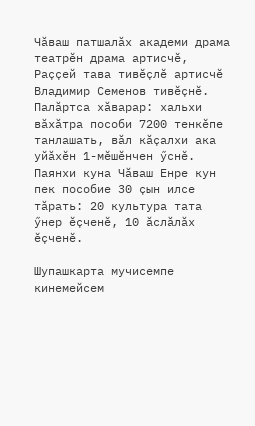Чӑваш патшалӑх академи драма театрӗн драма артисчӗ, Раҫҫей тава тивӗҫлӗ артисчӗ Владимир Семенов тивӗҫнӗ.
Палӑртса хӑварар: хальхи вӑхӑтра пособи 7200 тенкӗпе танлашать, вӑл кӑҫалхи ака уйӑхӗн 1-мӗшӗнчен ӳснӗ. Паянхи куна Чӑваш Енре кун пек пособие 30 ҫын илсе тӑрать: 20 культура тата ӳнер ӗҫченӗ, 10 ӑслӑлӑх ӗҫченӗ.

Шупашкарта мучисемпе кинемейсем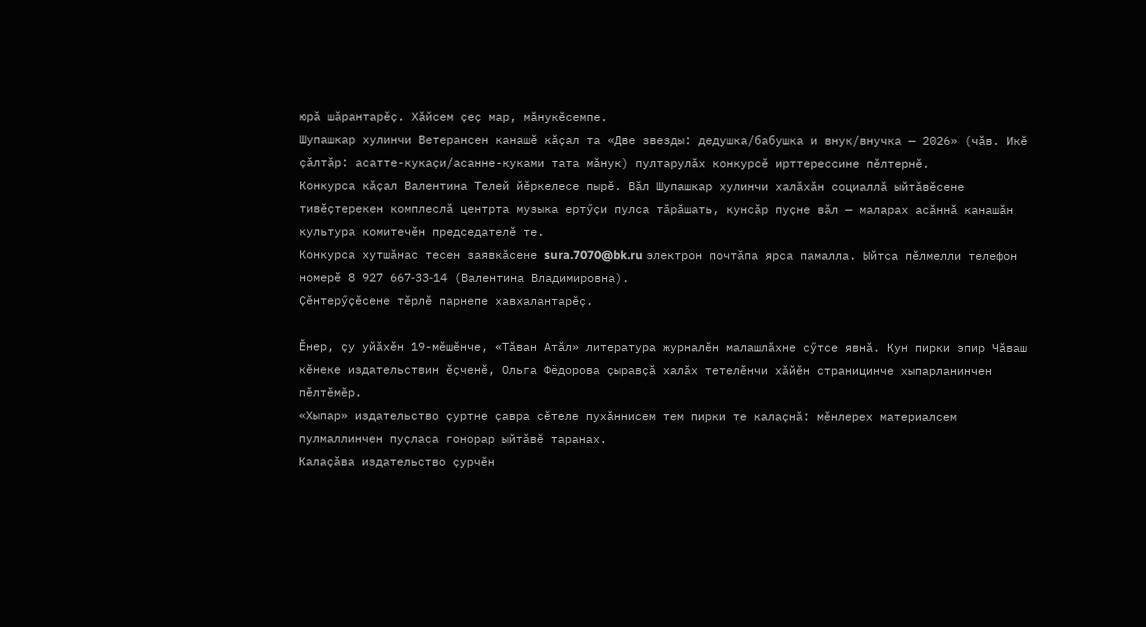юрӑ шӑрантарӗҫ. Хӑйсем ҫеҫ мар, мӑнукӗсемпе.
Шупашкар хулинчи Ветерансен канашӗ кӑҫал та «Две звезды: дедушка/бабушка и внук/внучка — 2026» (чӑв. Икӗ ҫӑлтӑр: асатте-кукаҫи/асанне-куками тата мӑнук) пултарулӑх конкурсӗ ирттерессине пӗлтернӗ.
Конкурса кӑҫал Валентина Телей йӗркелесе пырӗ. Вӑл Шупашкар хулинчи халӑхӑн социаллӑ ыйтӑвӗсене тивӗҫтерекен комплеслӑ центрта музыка ертӳҫи пулса тӑрӑшать, кунсӑр пуҫне вӑл — маларах асӑннӑ канашӑн культура комитечӗн председателӗ те.
Конкурса хутшӑнас тесен заявкӑсене sura.7070@bk.ru электрон почтӑпа ярса памалла. Ыйтса пӗлмелли телефон номерӗ 8 927 667‑33‑14 (Валентина Владимировна).
Ҫӗнтерӳҫӗсене тӗрлӗ парнепе хавхалантарӗҫ.

Ӗнер, ҫу уйӑхӗн 19-мӗшӗнче, «Тӑван Атӑл» литература журналӗн малашлӑхне сӳтсе явнӑ. Кун пирки эпир Чӑваш кӗнеке издательствин ӗҫченӗ, Ольга Фёдорова ҫыравҫӑ халӑх тетелӗнчи хӑйӗн страницинче хыпарланинчен пӗлтӗмӗр.
«Хыпар» издательство ҫуртне ҫавра сӗтеле пухӑннисем тем пирки те калаҫнӑ: мӗнлерех материалсем пулмаллинчен пуҫласа гонорар ыйтӑвӗ таранах.
Калаҫӑва издательство ҫурчӗн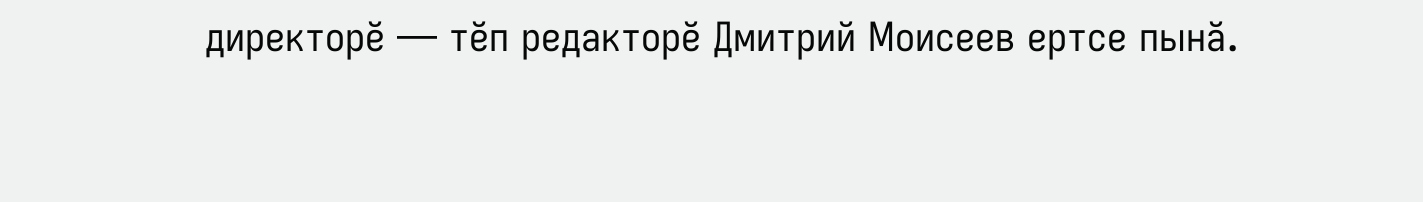директорӗ — тӗп редакторӗ Дмитрий Моисеев ертсе пынӑ.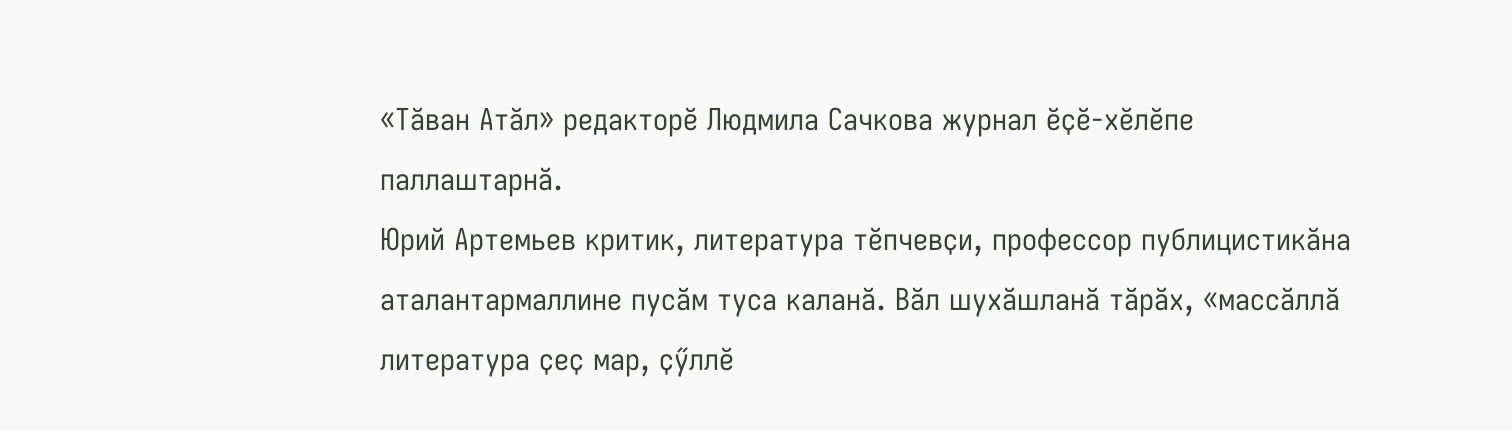«Тӑван Атӑл» редакторӗ Людмила Сачкова журнал ӗҫӗ-хӗлӗпе паллаштарнӑ.
Юрий Артемьев критик, литература тӗпчевҫи, профессор публицистикӑна аталантармаллине пусӑм туса каланӑ. Вӑл шухӑшланӑ тӑрӑх, «массӑллӑ литература ҫеҫ мар, ҫӳллӗ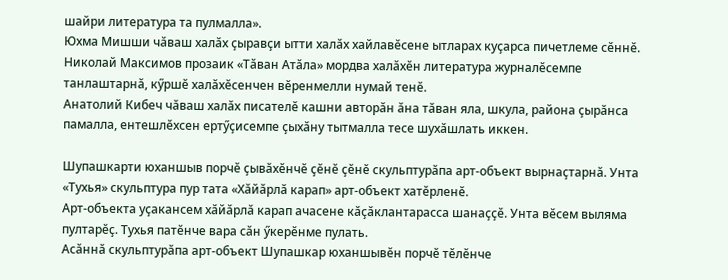шайри литература та пулмалла».
Юхма Мишши чӑваш халӑх ҫыравҫи ытти халӑх хайлавӗсене ытларах куҫарса пичетлеме сӗннӗ.
Николай Максимов прозаик «Тӑван Атӑла» мордва халӑхӗн литература журналӗсемпе танлаштарнӑ, кӳршӗ халӑхӗсенчен вӗренмелли нумай тенӗ.
Анатолий Кибеч чӑваш халӑх писателӗ кашни авторӑн ӑна тӑван яла, шкула, района ҫырӑнса памалла, ентешлӗхсен ертӳҫисемпе ҫыхӑну тытмалла тесе шухӑшлать иккен.

Шупашкарти юханшыв порчӗ ҫывӑхӗнчӗ ҫӗнӗ ҫӗнӗ скульптурӑпа арт-объект вырнаҫтарнӑ. Унта «Тухья» скульптура пур тата «Хӑйӑрлӑ карап» арт-объект хатӗрленӗ.
Арт-объекта уҫакансем хӑйӑрлӑ карап ачасене кӑҫӑклантарасса шанаҫҫӗ. Унта вӗсем выляма пултарӗҫ. Тухья патӗнче вара сӑн ӳкерӗнме пулать.
Асӑннӑ скульптурӑпа арт-объект Шупашкар юханшывӗн порчӗ тӗлӗнче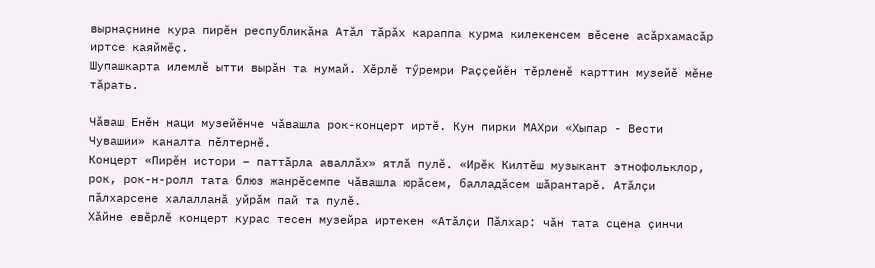вырнаҫнине кура пирӗн республикӑна Атӑл тӑрӑх караппа курма килекенсем вӗсене асӑрхамасӑр иртсе каяймӗҫ.
Шупашкарта илемлӗ ытти вырӑн та нумай. Хӗрлӗ тӳремри Раҫҫейӗн тӗрленӗ карттин музейӗ мӗне тӑрать.

Чӑваш Енӗн наци музейӗнче чӑвашла рок-концерт иртӗ. Кун пирки МАХри «Хыпар - Вести Чувашии» каналта пӗлтернӗ.
Концерт «Пирӗн истори – паттӑрла аваллӑх» ятлӑ пулӗ. «Ирӗк Килтӗш музыкант этнофольклор, рок, рок-н-ролл тата блюз жанрӗсемпе чӑвашла юрӑсем, балладӑсем шӑрантарӗ. Атӑлҫи пӑлхарсене халалланӑ уйрӑм пай та пулӗ.
Хӑйне евӗрлӗ концерт курас тесен музейра иртекен «Атӑлҫи Пӑлхар: чӑн тата сцена ҫинчи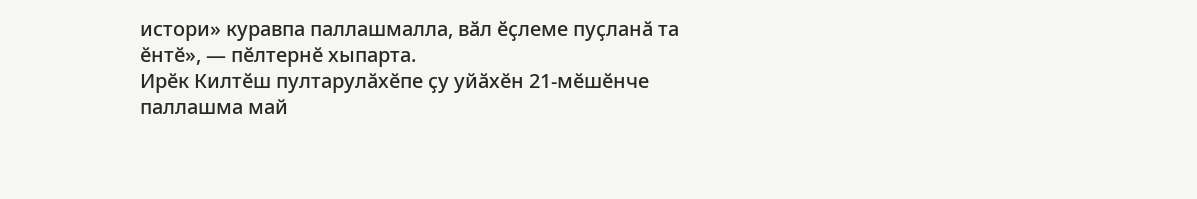истори» куравпа паллашмалла, вӑл ӗҫлеме пуҫланӑ та ӗнтӗ», — пӗлтернӗ хыпарта.
Ирӗк Килтӗш пултарулӑхӗпе ҫу уйӑхӗн 21-мӗшӗнче паллашма май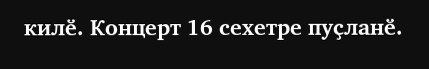килӗ. Концерт 16 сехетре пуҫланӗ.